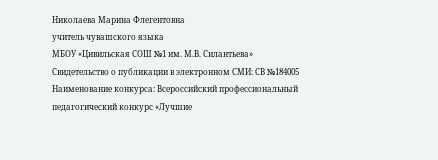Николаева Марина Флегентовна
учитель чувашского языка
МБОУ «Цивильская СОШ №1 им. М.В. Силантьева»
Свидетельство о публикации в электронном СМИ: СВ №184005
Наименование конкурса: Всероссийский профессиональный педагогический конкурс «Лучшие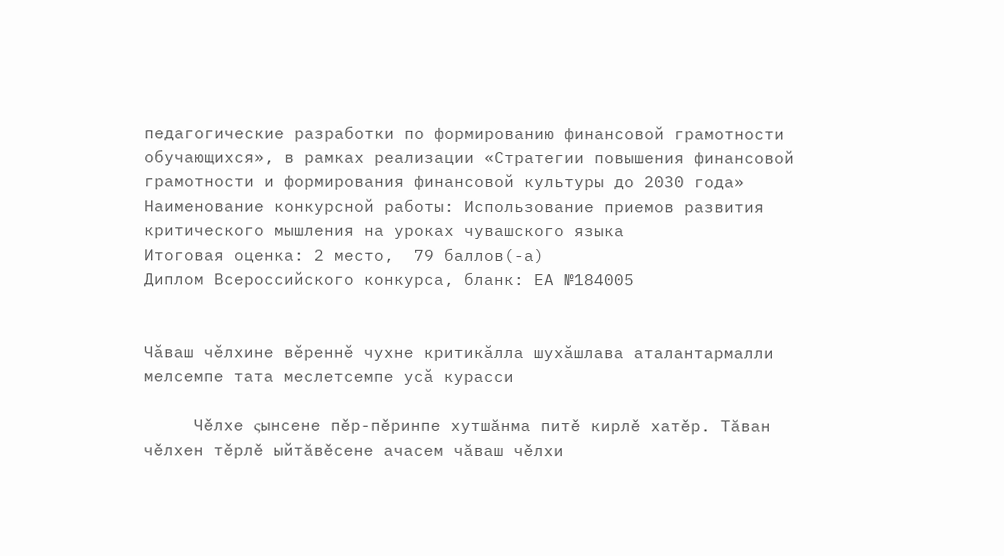педагогические разработки по формированию финансовой грамотности обучающихся», в рамках реализации «Стратегии повышения финансовой грамотности и формирования финансовой культуры до 2030 года»
Наименование конкурсной работы: Использование приемов развития критического мышления на уроках чувашского языка
Итоговая оценка: 2 место,  79 баллов(-а)
Диплом Всероссийского конкурса, бланк: ЕА №184005


Чӑваш чӗлхине вӗреннӗ чухне критикӑлла шухӑшлава аталантармалли мелсемпе тата меслетсемпе усӑ курасси

     Чěлхе ςынсене пěр-пěринпе хутшăнма питě кирлě хатěр. Тăван чěлхен тěрлě ыйтăвěсене ачасем чăваш чěлхи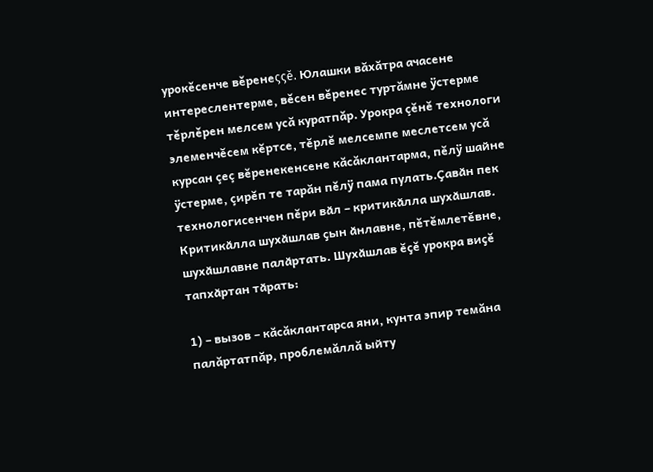урокěсенче вěренеςςě. Юлашки вăхăтра ачасене интереслентерме, вěсен вěренес туртăмне ÿстерме тěрлěрен мелсем усă куратпăр. Урокра çĕнĕ технологи элеменчĕсем кĕртсе, тĕрлĕ мелсемпе меслетсем усă курсан çеç вĕренекенсене кăсăклантарма, пĕлÿ шайне ÿстерме, çирĕп те тарăн пĕлÿ пама пулать.Ҫавӑн пек технологисенчен пĕри вӑл – критикӑлла шухӑшлав. Критикӑлла шухӑшлав ҫын ӑнлавне, пĕтĕмлетĕвне, шухӑшлавне палӑртать. Шухӑшлав ĕҫĕ урокра виҫĕ тапхӑртан тӑрать:

1) – вызов – кăсăклантарса яни, кунта эпир темăна палăртатпăр, проблемăллă ыйту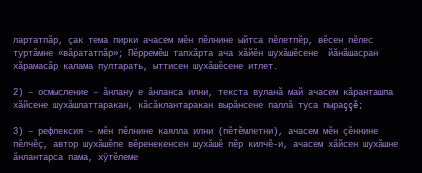лартатпăр, çак тема пирки ачасем мĕн пĕлнине ыйтса пĕлетпĕр, вĕсен пĕлес туртăмне «вăрататпăр»; Пĕрремĕш тапхӑрта ача хӑйĕн шухӑшĕсене  йӑнӑшасран хӑрамасӑр калама пултарать, ыттисен шухӑшĕсене итлет.

2) – осмысление – ăнлану е ăнланса илни, текста вуланă май ачасем кăранташпа хăйсене шухăшлаттаракан, кăсăклантаракан вырăнсене паллă туса пыраççĕ;

3) – рефлексия – мĕн пĕлнине каялла илни (пĕтĕмлетни), ачасем мĕн çĕннине пĕлчĕç, автор шухăшĕпе вĕренекенсен шухăшĕ пĕр килчĕ-и, ачасем хăйсен шухăшне ăнлантарса пама, хÿтĕлеме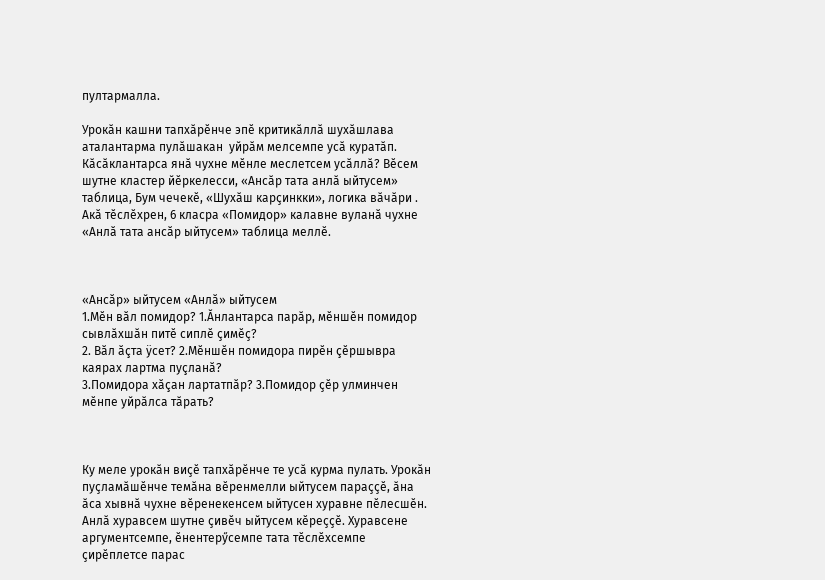пултармалла.

Урокӑн кашни тапхӑрĕнче эпĕ критикӑллӑ шухӑшлава аталантарма пулӑшакан  уйрӑм мелсемпе усӑ куратӑп. Кӑсӑклантарса янӑ чухне мĕнле меслетсем усӑллӑ? Вĕсем шутне кластер йĕркелесси, «Ансӑр тата анлӑ ыйтусем» таблица, Бум чечекĕ, «Шухӑш карҫинкки», логика вӑчӑри . Акă тĕслĕхрен, 6 класра «Помидор» калавне вуланă чухне «Анлă тата ансăр ыйтусем» таблица меллĕ.



«Ансăр» ыйтусем «Анлă» ыйтусем
1.Мĕн вăл помидор? 1.Ӑнлантарса парӑр, мĕншĕн помидор сывлӑхшӑн питĕ сиплĕ ҫимĕҫ?
2. Вăл ăçта ÿсет? 2.Мĕншĕн помидора пирĕн çĕршывра каярах лартма пуçланă?
3.Помидора хăçан лартатпăр? 3.Помидор ҫĕр улминчен мĕнпе уйрӑлса тӑрать?



Ку меле урокӑн виҫĕ тапхӑрĕнче те усӑ курма пулать. Урокӑн пуҫламӑшĕнче темӑна вĕренмелли ыйтусем параҫҫĕ, ӑна ӑса хывнӑ чухне вĕренекенсем ыйтусен хуравне пĕлесшĕн. Анлӑ хуравсем шутне ҫивĕч ыйтусем кĕреҫҫĕ. Хуравсене аргументсемпе, ĕнентерӳсемпе тата тĕслĕхсемпе ҫирĕплетсе парас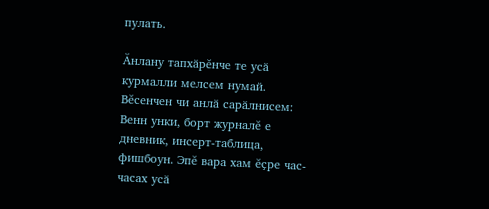пулать.

Ӑнлану тапхӑрĕнче те усӑ курмалли мелсем нумай. Вĕсенчен чи анлӑ сарӑлнисем: Венн унки, борт журналĕ е дневник, инсерт-таблица, фишбоун. Эпĕ вара хам ĕҫре час-часах усӑ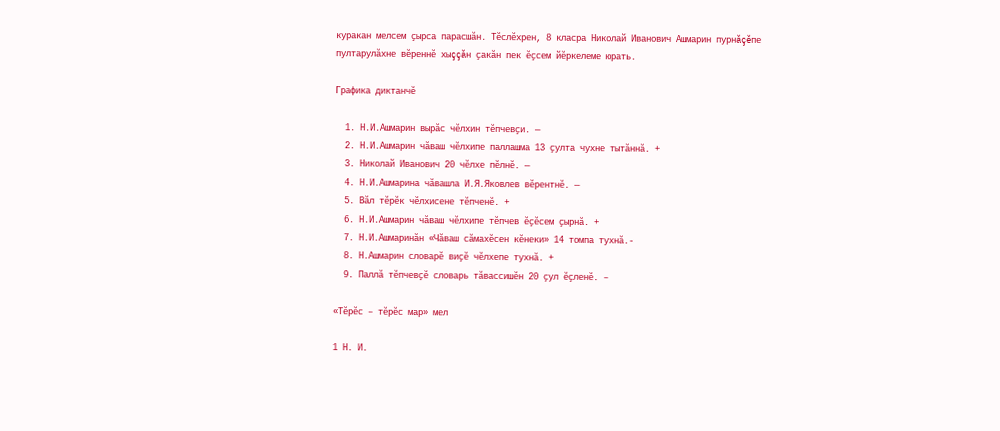куракан мелсем ҫырса парасшӑн. Тĕслĕхрен, 8 класра Николай Иванович Ашмарин пурнăçĕпе пултарулăхне вĕреннĕ хыççăн ҫакӑн пек ĕҫсем йĕркелеме юрать.

Графика диктанчĕ

  1. Н.И.Ашмарин вырӑс чĕлхин тĕпчевҫи. —
  2. Н.И.Ашмарин чӑваш чĕлхипе паллашма 13 ҫулта чухне тытӑннӑ. +
  3. Николай Иванович 20 чĕлхе пĕлнĕ. —
  4. Н.И.Ашмарина чӑвашла И.Я.Яковлев вĕрентнĕ. —
  5. Вӑл тĕрĕк чĕлхисене тĕпченĕ. +
  6. Н.И.Ашмарин чӑваш чĕлхипе тĕпчев ĕҫĕсем ҫырнӑ. +
  7. Н.И.Ашмаринӑн «Чӑваш сӑмахĕсен кĕнеки» 14 томпа тухнӑ.-
  8. Н.Ашмарин словарĕ виҫĕ чĕлхепе тухнӑ. +
  9. Паллӑ тĕпчевҫĕ словарь тӑвассишĕн 20 ҫул ĕҫленĕ. –

«Тĕрĕс – тĕрĕс мар» мел

1 Н. И.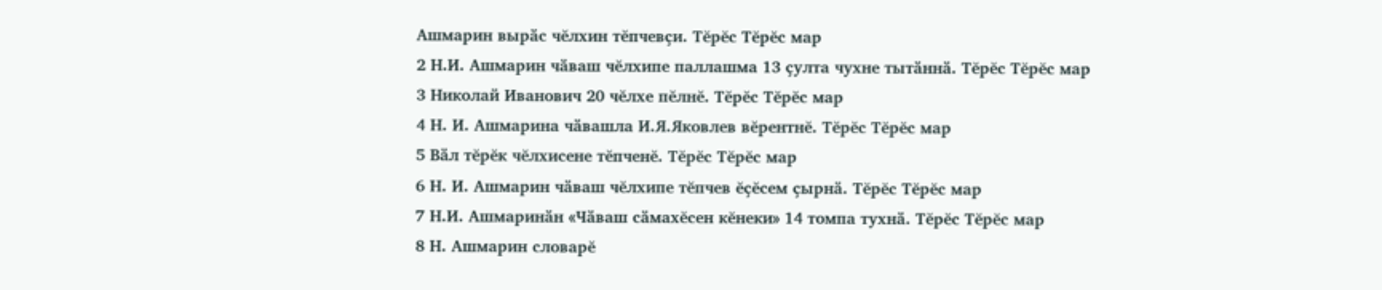Ашмарин вырӑс чĕлхин тĕпчевҫи. Тĕрĕс Тĕрĕс мар
2 Н.И. Ашмарин чӑваш чĕлхипе паллашма 13 ҫулта чухне тытӑннӑ. Тĕрĕс Тĕрĕс мар
3 Николай Иванович 20 чĕлхе пĕлнĕ. Тĕрĕс Тĕрĕс мар
4 Н. И. Ашмарина чӑвашла И.Я.Яковлев вĕрентнĕ. Тĕрĕс Тĕрĕс мар
5 Вӑл тĕрĕк чĕлхисене тĕпченĕ. Тĕрĕс Тĕрĕс мар
6 Н. И. Ашмарин чӑваш чĕлхипе тĕпчев ĕҫĕсем ҫырнӑ. Тĕрĕс Тĕрĕс мар
7 Н.И. Ашмаринӑн «Чӑваш сӑмахĕсен кĕнеки» 14 томпа тухнӑ. Тĕрĕс Тĕрĕс мар
8 Н. Ашмарин словарĕ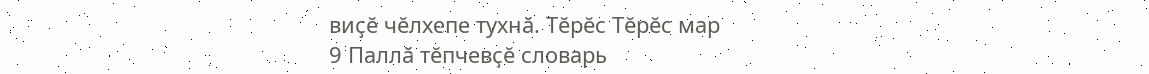виҫĕ чĕлхепе тухнӑ. Тĕрĕс Тĕрĕс мар
9 Паллӑ тĕпчевҫĕ словарь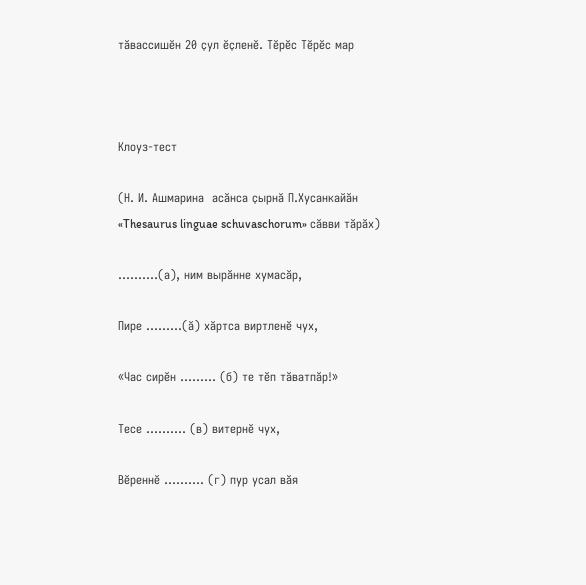тӑвассишĕн 20 ҫул ĕҫленĕ. Тĕрĕс Тĕрĕс мар



Клоуз-тест

(Н. И. Ашмарина  асӑнса ҫырнӑ П.Хусанкайӑн «Thesaurus linguae schuvaschorum» сӑвви тӑрӑх)

……….(а), ним вырӑнне хумасӑр,

Пире ………(ӑ) хӑртса виртленӗ чух,

«Час сирӗн ……… (б) те тӗп тӑватпӑр!»

Тесе ………. (в) витернӗ чух,

Вӗреннӗ ………. (г) пур усал вӑя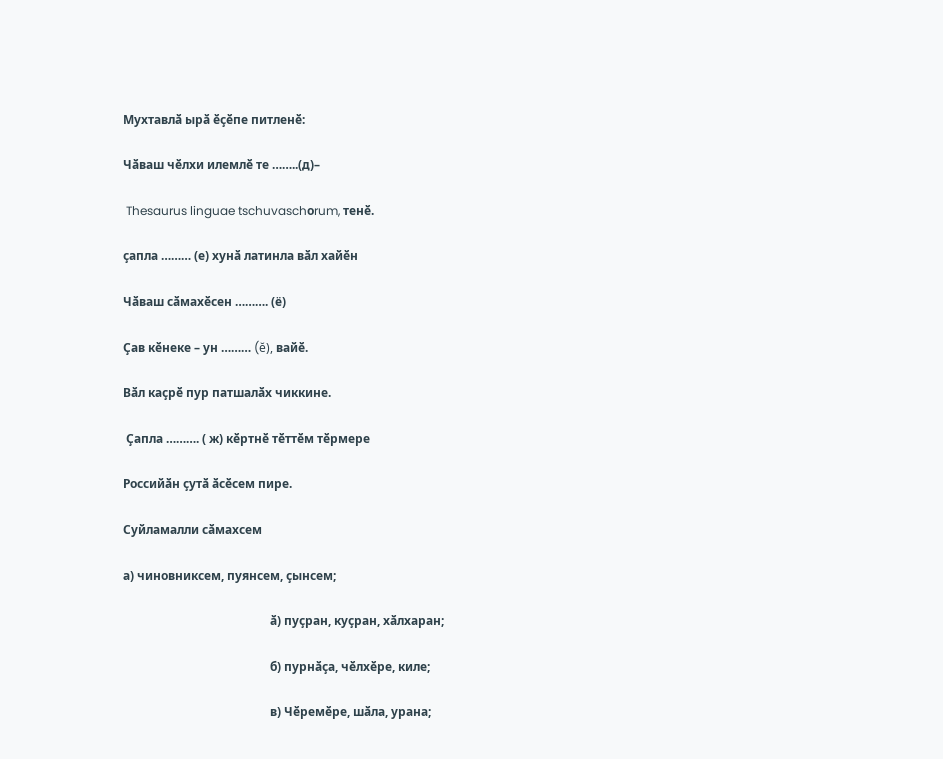Мухтавлӑ ырӑ ӗҫӗпе питленӗ:

Чӑваш чӗлхи илемлӗ те ……..(д)–

 Thesaurus linguae tschuvaschоrum, тенӗ.

ҫапла ……… (е) хунӑ латинла вӑл хайӗн

Чӑваш сӑмахӗсен ………. (ё)

Ҫав кӗнеке – ун ……… (ĕ), вайӗ.

Вӑл каҫрӗ пур патшалӑх чиккине.

 Ҫапла ………. ( ж) кӗртнӗ тӗттӗм тӗрмере

Российӑн ҫутӑ ӑсӗсем пире.

Суйламалли сӑмахсем

а) чиновниксем, пуянсем, ҫынсем;

                                                 ӑ) пуҫран, куҫран, хӑлхаран;

                                                 б) пурнӑҫа, чӗлхӗре, киле;

                                                 в) Чӗремӗре, шӑла, урана;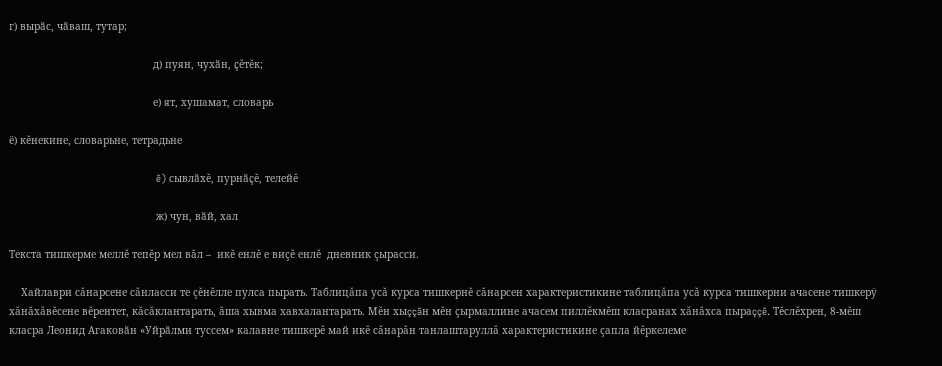г) вырӑс, чӑваш, тутар;

                                                д) пуян, чухӑн, ҫĕтĕк;

                                                е) ят, хушамат, словарь

ё) кĕнекине, словарьне, тетрадьне

                                                 ĕ) сывлӑхĕ, пурнӑҫĕ, телейĕ

                                                 ж) чун, вӑй, хал

Текста тишкерме меллĕ тепĕр мел вăл –  икĕ енлĕ е виçĕ енлĕ  дневник çырасси.

    Хайлаври сăнарсене сăнласси те çĕнĕлле пулса пырать. Таблицăпа усă курса тишкернĕ сăнарсен характеристикине таблицăпа усă курса тишкерни ачасене тишкерÿ хăнăхăвĕсене вĕрентет, кăсăклантарать, ăша хывма хавхалантарать. Мĕн хыççăн мĕн çырмаллине ачасем пиллĕкмĕш класранах хăнăхса пыраççĕ. Тĕслĕхрен, 8-мĕш класра Леонид Агаковӑн «Уйрӑлми туссем» калавне тишкерĕ май икĕ сăнарăн танлаштаруллă характеристикине çапла йĕркелеме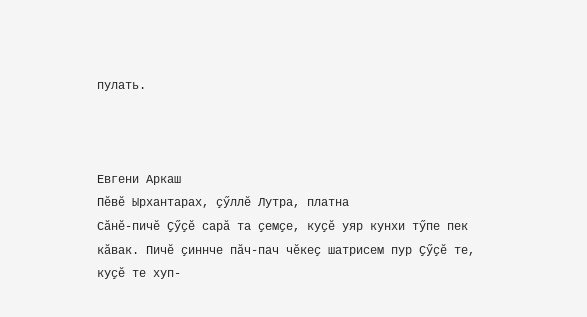пулать.



Евгени Аркаш
Пĕвĕ Ырхантарах, ҫӳллĕ Лутра, платна
Сӑнĕ-пичĕ Ҫӳҫĕ сарӑ та ҫемҫе, куҫĕ уяр кунхи тӳпе пек кӑвак. Пичĕ ҫиннче пӑч-пач чĕкеҫ шатрисем пур Ҫӳҫĕ те, куҫĕ те хуп-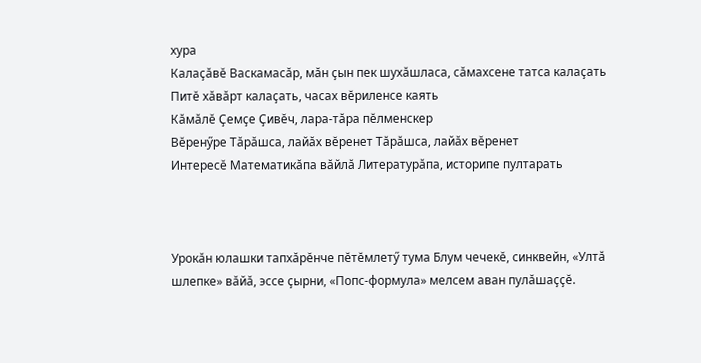хура
Калаҫӑвĕ Васкамасӑр, мӑн ҫын пек шухӑшласа, сӑмахсене татса калаҫать Питĕ хӑвӑрт калаҫать, часах вĕриленсе каять
Кӑмӑлĕ Ҫемҫе Ҫивĕч, лара-тӑра пĕлменскер
Вĕренӳре Тӑрӑшса, лайӑх вĕренет Тӑрӑшса, лайӑх вĕренет
Интересĕ Математикӑпа вӑйлӑ Литературӑпа, историпе пултарать



Урокӑн юлашки тапхӑрĕнче пĕтĕмлетӳ тума Блум чечекĕ, синквейн, «Ултӑ шлепке» вӑйӑ, эссе ҫырни, «Попс-формула» мелсем аван пулӑшаҫҫĕ.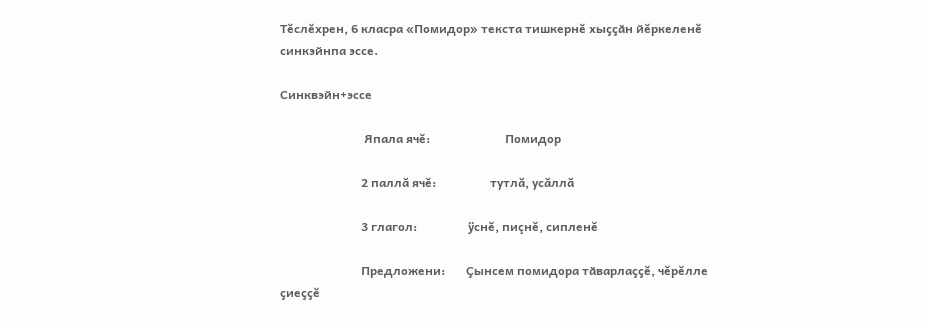Тĕслĕхрен, 6 класра «Помидор» текста тишкернĕ хыҫҫӑн йĕркеленĕ синкэйнпа эссе.

Синквэйн+эссе

                            Япала ячĕ:                         Помидор

                           2 паллă ячĕ:                  тутлă, усăллă

                           3 глагол:                 ÿснĕ, пиçнĕ, сипленĕ

                           Предложени:       Ҫынсем помидора тӑварлаҫҫĕ, чĕрĕлле ҫиеҫҫĕ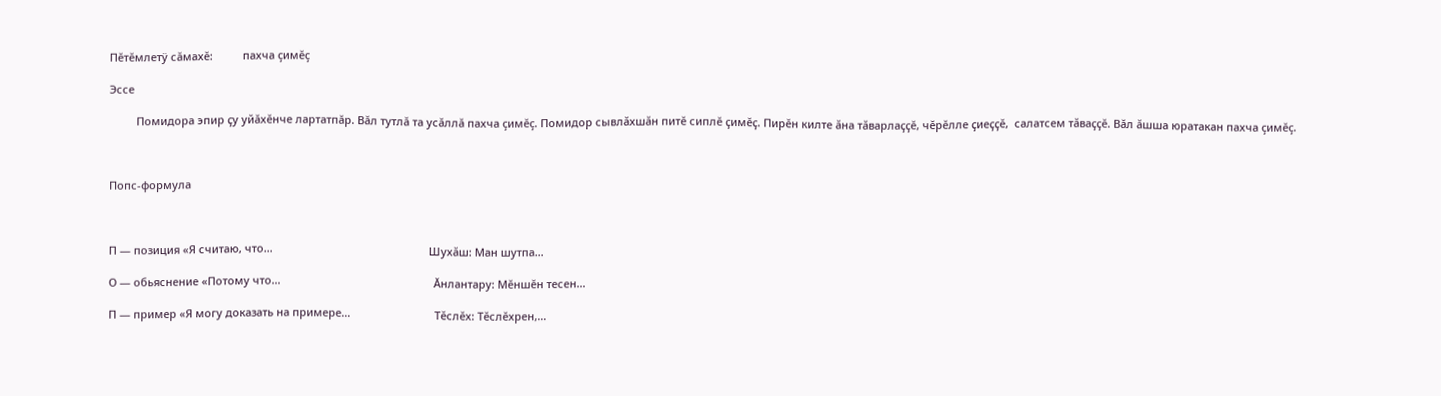Пĕтĕмлетÿ сăмахĕ:          пахча çимĕç

Эссе

         Помидора эпир ҫу уйăхĕнче лартатпăр. Вăл тутлă та усăллă пахча çимĕç. Помидор сывлӑхшӑн питĕ сиплĕ ҫимĕҫ. Пирĕн килте ӑна тӑварлаҫҫĕ, чĕрĕлле ҫиеҫҫĕ,  салатсем тӑваҫҫĕ. Вăл ӑшша юратакан пахча çимĕç.



Попс-формула



П — позиция «Я считаю, что…                                                    Шухӑш: Ман шутпа…

О — обьяснение «Потому что…                                                   Ӑнлантару: Мĕншĕн тесен…

П — пример «Я могу доказать на примере…                            Тĕслĕх: Тĕслĕхрен,…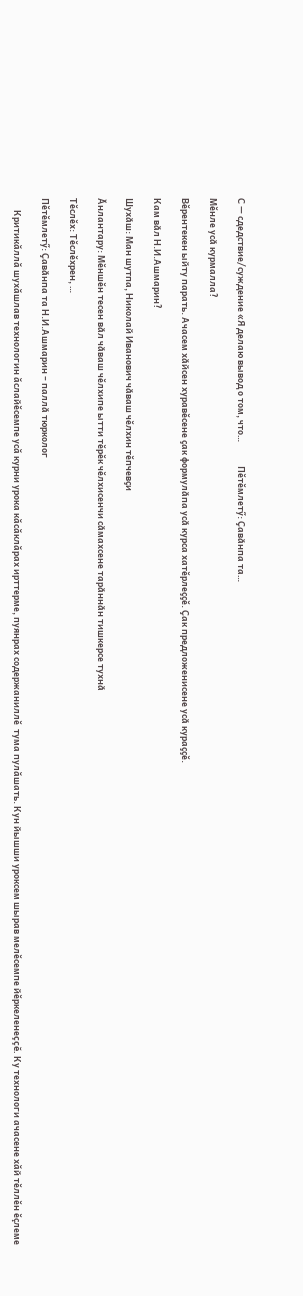С — сдедствие/суждение «Я делаю вывод о том, что…            Пĕтĕмлетӳ: Ҫавӑнпа та…

Мĕнле усӑ курмалла?

Вĕрентекен ыйту парать. Ачасем хӑйсен хуравĕсене ҫак формулӑпа усӑ курса хатĕрлеҫҫĕ. Ҫак предложенисене усӑ кураҫҫĕ.

Кам вӑл Н.И.Ашмарин?

Шухӑш: Ман шутпа, Николай Иванович чӑваш чĕлхин тĕпчевҫи

Ӑнлантару: Мĕншĕн тесен вӑл чӑваш чĕлхипе ытти тĕрĕк чĕлхисенчи сӑмахсене тарӑннӑн тишкерсе тухнӑ

Тĕслĕх: Тĕслĕхрен, …

Пĕтĕмлетӳ: Ҫавӑнпа та Н.И.Ашмарин – паллӑ тюрколог

      Критикăллă шухăшлав технологин ăслайĕсемпе усă курни урока кăсăклăрах ирттерме, пуянрах содержаниллĕ  тума пулăшать. Кун йышши уроксем шырав мелĕсемпе йĕркеленеççĕ. Ку технологи ачасене хăй тĕллĕн ĕçлеме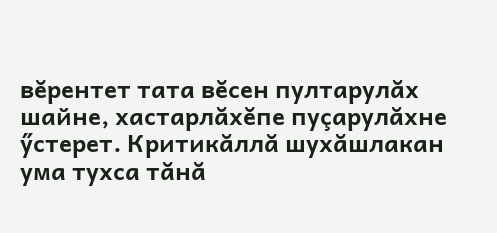вĕрентет тата вĕсен пултарулăх шайне, хастарлăхĕпе пуçарулăхне  ӳстерет. Критикăллă шухăшлакан ума тухса тăнă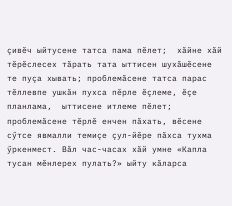çивĕч ыйтусене татса пама пĕлет;  хăйне хăй тĕрĕслесех тăрать тата ыттисен шухăшĕсене те пуçа хывать; проблемăсене татса парас тĕллевпе ушкăн пухса пĕрле ĕçлеме, ĕçе планлама,  ыттисене итлеме пĕлет; проблемăсене тĕрлĕ енчен пăхать, вĕсене сӳтсе явмалли темиçе çул-йĕре пăхса тухма ӳркенмест. Вăл час-часах хăй умне «Капла тусан мĕнлерех пулать?» ыйту кăларса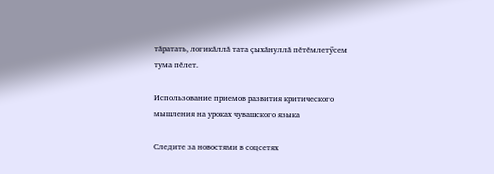тăратать, логикăллă тата çыхăнуллă пĕтĕмлетӳсем тума пĕлет.

Использование приемов развития критического мышления на уроках чувашского языка

Следите за новостями в соцсетях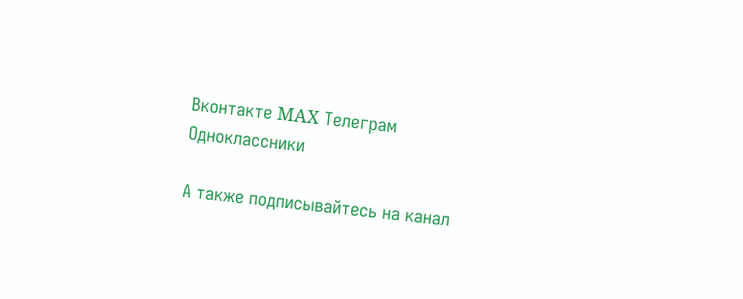Вконтакте MAX Телеграм Одноклассники

А также подписывайтесь на канал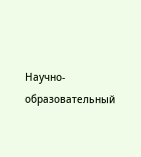Научно-образовательный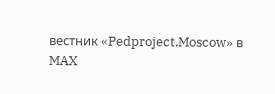вестник «Pedproject.Moscow» в MAX